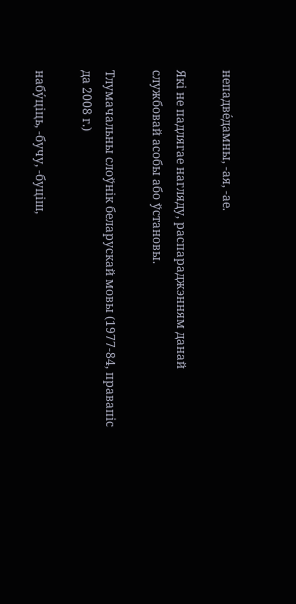непадве́дамны, ‑ая, ‑ае.

Які не падлягае нагляду, распараджэнням данай службовай асобы або ўстановы.

Тлумачальны слоўнік беларускай мовы (1977-84, правапіс да 2008 г.)

набу́ціць, ‑бучу, ‑буціш,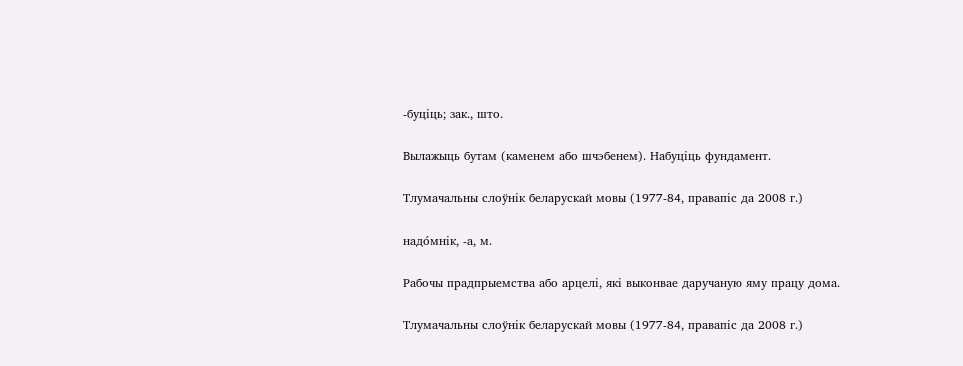‑буціць; зак., што.

Вылажыць бутам (каменем або шчэбенем). Набуціць фундамент.

Тлумачальны слоўнік беларускай мовы (1977-84, правапіс да 2008 г.)

надо́мнік, ‑а, м.

Рабочы прадпрыемства або арцелі, які выконвае даручаную яму працу дома.

Тлумачальны слоўнік беларускай мовы (1977-84, правапіс да 2008 г.)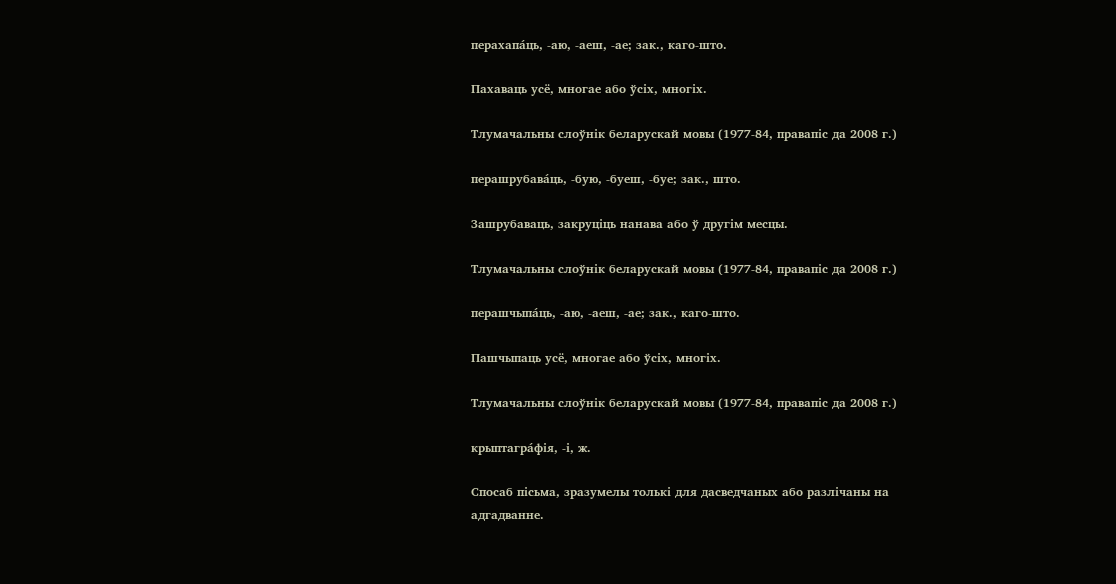перахапа́ць, ‑аю, ‑аеш, ‑ае; зак., каго-што.

Пахаваць усё, многае або ўсіх, многіх.

Тлумачальны слоўнік беларускай мовы (1977-84, правапіс да 2008 г.)

перашрубава́ць, ‑бую, ‑буеш, ‑буе; зак., што.

Зашрубаваць, закруціць нанава або ў другім месцы.

Тлумачальны слоўнік беларускай мовы (1977-84, правапіс да 2008 г.)

перашчыпа́ць, ‑аю, ‑аеш, ‑ае; зак., каго-што.

Пашчыпаць усё, многае або ўсіх, многіх.

Тлумачальны слоўнік беларускай мовы (1977-84, правапіс да 2008 г.)

крыптагра́фія, ‑і, ж.

Спосаб пісьма, зразумелы толькі для дасведчаных або разлічаны на адгадванне.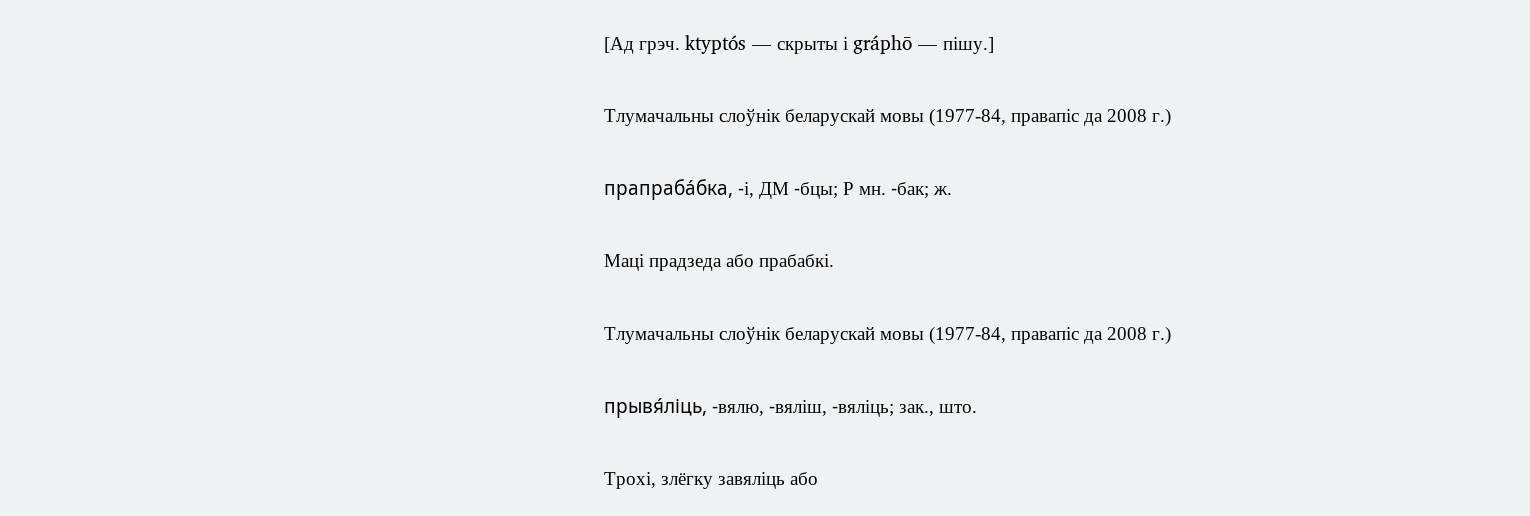[Ад грэч. ktyptós — скрыты і gráphō — пішу.]

Тлумачальны слоўнік беларускай мовы (1977-84, правапіс да 2008 г.)

прапраба́бка, ‑і, ДМ ‑бцы; Р мн. ‑бак; ж.

Маці прадзеда або прабабкі.

Тлумачальны слоўнік беларускай мовы (1977-84, правапіс да 2008 г.)

прывя́ліць, ‑вялю, ‑вяліш, ‑вяліць; зак., што.

Трохі, злёгку завяліць або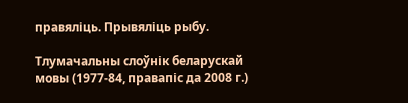правяліць. Прывяліць рыбу.

Тлумачальны слоўнік беларускай мовы (1977-84, правапіс да 2008 г.)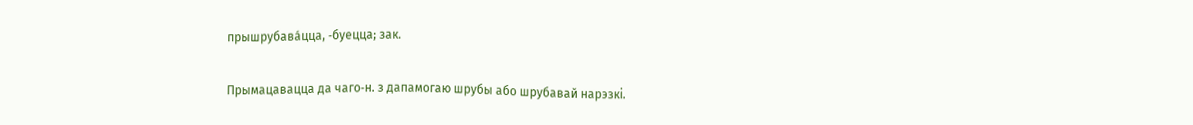прышрубава́цца, ‑буецца; зак.

Прымацавацца да чаго‑н. з дапамогаю шрубы або шрубавай нарэзкі.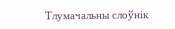Тлумачальны слоўнік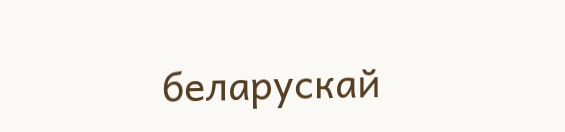беларускай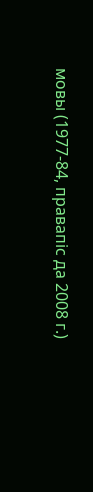мовы (1977-84, правапіс да 2008 г.)